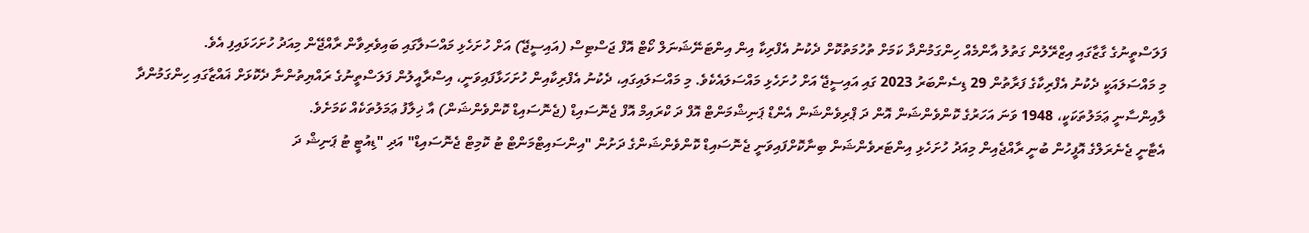ފަލަސްތީނުގެ ގާޒާގައި އިޒްރޭލުން ގަތުލު އާންމެއް ހިންގަމުންދާ ކަމަށް ތުހުމަތުކޮށް ދެކުނު އެފްރިކާ އިން އިންޓަނޭޝަނަލް ކޯޓް އޮފް ޖަސްޓިސް (އައިސީޖޭ) އަށް ހުށަހެޅި މައްސަލާގައި ބައިވެރިވާން ރާއްޖޭން މިއަދު ހުށަހަޅައިފި އެވެ.
މި މައްސަލައަކީ ދެކުނު އެފްރިކާގެ ފަރާތުން 29 ޑިސެންބަރު 2023 ގައި އައިސީޖޭ އަށް ހުށަހެޅި މައްސަލައެކެވެ. މި މައްސަލައިގައި، ދެކުނު އެފްރިކާއިން ހުށަހަޅާފައިވަނީ، އިސްރާއީލުން ފަލަސްތީނުގެ ރައްޔިތުންނާ ދެކޮޅަށް ޣައްޒާގައި ހިންގަމުންދާ ލާއިންސާނީ ޢަމަލުތަކަކީ، 1948 ވަނަ އަހަރުގެ ކޮންވެންޝަން އޮން ދަ ޕްރިވެންޝަން އެންޑް ޕަނިޝްމަންޓް އޮފް ދަ ކްރައިމް އޮފް ޖެނޮސައިޑް (ޖެނޮސައިޑް ކޮންވެންޝަން) އާ ޚިލާފު ޢަމަލުތަކެއް ކަމަށެވެ.
އެޓާނީ ޖެނެރަލްގެ އޮފީހުން ބުނީ ރާއްޖެއިން މިއަދު ހުށަހެޅި އިންޓަރވެންޝަން ބިނާކޮށްފައިވަނީ ޖެނޮސައިޑް ކޮންވެންޝަންގެ ދަށުން "އިންސައިޓްމަންޓް ޓު ކޮމިޓް ޖެނޮސައިޑް" އަދި "ޑިއުޓީ ޓު ޕަނިޝް ދަ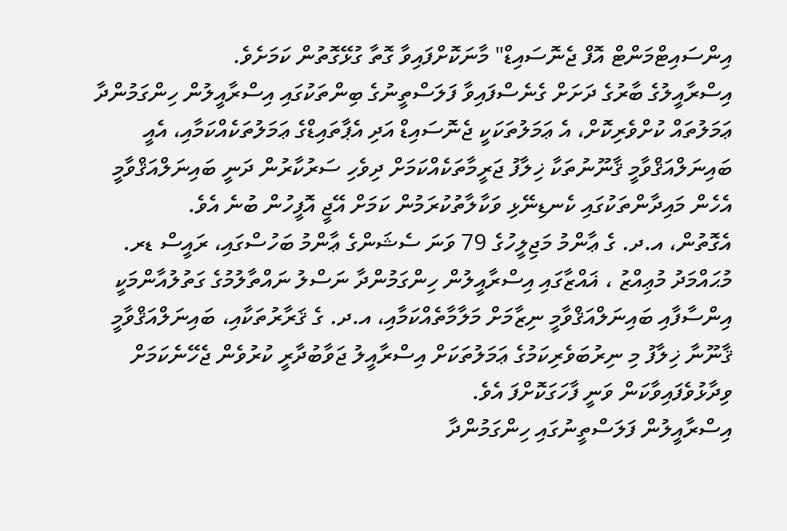އިންސައިޓްމަންޓް އޮފް ޖެނޮސައިޑް" މާނަކޮށްފައިވާ ގޮތާ ގުޅޭގޮތުން ކަމަށެވެ.
އިސްރާއީލުގެ ބާރުގެ ދަށަށް ގެނެސްފައިވާ ފަލަސްތީނުގެ ބިންތަކުގައި އިސްރާއީލުން ހިންގަމުންދާ ޢަމަލުތައް ކުށްވެރިކޮށް، އެ ޢަމަލުތަކަކީ ޖެނޮސައިޑް އަދި އެޕާތައިޑްގެ ޢަމަލުތަކެއްކަމާއި، އެއީ ބައިނަލްއަޤްވާމީ ޤާނޫނުތަކާ ޚިލާފު ޖަރީމާތަކެއްކަމަށް ދިވެހި ސަރުކާރުން ދަނީ ބައިނަލްއަޤްވާމީ އެހެން މައިދާންތަކުގައި ކެނޑިނޭޅި ވަކާލާތުކުރަމުން ކަމަށް އޭޖީ އޮފީހުން ބުނެ އެވެ.
އެގޮތުން، އ.ދ. ގެ ޢާންމު މަޖިލީހުގެ 79 ވަނަ ސެޝަންގެ ޢާންމު ބަހުސްގައި، ރައީސް ޑރ. މުޙައްމަދު މުޢިއްޒު ، ޣައްޒާގައި އިސްރާއީލުން ހިންގަމުންދާ ނަސްލު ނައްތާލުމުގެ ގަތުލުއާންމަކީ އިންސާފާއި ބައިނަލްއަޤްވާމީ ނިޒާމަށް މަލާމާތެއްކަމާއި، އ.ދ. ގެ ޤަރާރުތަކާއި، ބައިނަލްއަޤްވާމީ ޤާނޫނާ ޚިލާފު މި ނިރުބަވެރިކަމުގެ ޢަމަލުތަކަށް އިސްރާއީލު ޖަވާބުދާރީ ކުރުވެން ޖެހޭނެކަމަށް ވިދާޅުވެފައިވާކަން ވަނީ ފާހަގަކޮށްފަ އެވެ.
އިސްރާއީލުން ފަލަސްތީނުގައި ހިންގަމުންދާ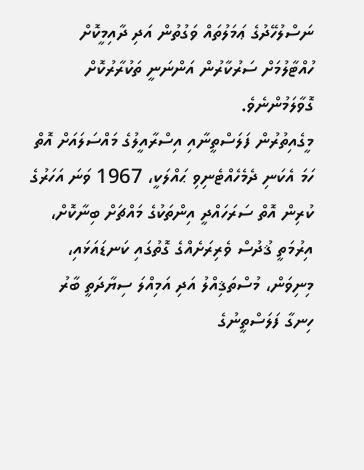ނަސްލުހޭދުގެ ޢަމަލުތައް ވަގުތުން އަދި ދާއިމީކޮށް ހުއްޓާލުމަށް ސަރުކާރުން އަންނަނީ ތަކުރާރުކޮށް ގޮވާލަމުންނެވެ.
މީގެއިތުރުން ފަލަސްތީނާއި އިސްރާއީލުގެ މައްސަލައަށް އޮތް ހަމަ އެކަނި ދެމެހެއްޓެނިވި ޙައްލަކީ، 1967 ވަނަ އަހަރުގެ ކުރިން އޮތް ސަރަހައްދީ އިންތަކުގެ މައްޗަށް ބިނާކޮށް، އިރުމަތީ ޤުދުސް ވެރިރަށެއްގެ ގޮތުގައި ކަނޑައަޅައި، މިނިވަން، މުސްތަޤިއްލު އަދި އަމިއްލަ ސިޔާދަތީ ބާރު ހިނގާ ފަލަސްތީނުގެ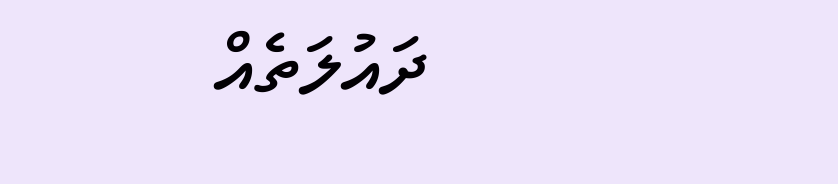ދައުލަތެއް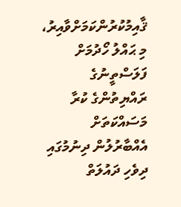ޤާއިމުކުރުންކަމަށްވާއިރު، މި ޙައްލު ހޯދުމަށް ފަލަސްތީނުގެ ރައްޔިތުންގެ ކުރާ މަސައްކަތަށް އެއްބާރުލުން ދިނުމުގައި ދިވެހި ދައުލަތް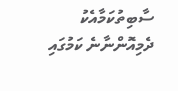ސާބިތުކަމާއެކު ދެމިއޮންނާނެ ކަމުގައި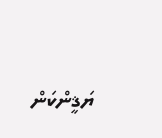ޔަޤީންކަން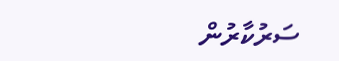ސަރުކާރުން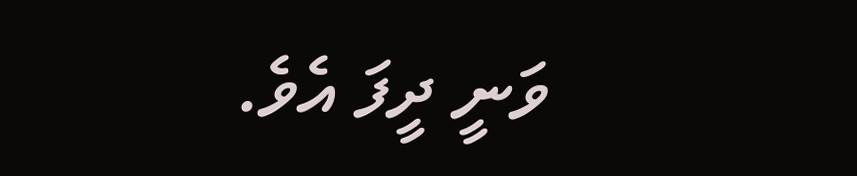ވަނީ ދީފަ އެވެ.